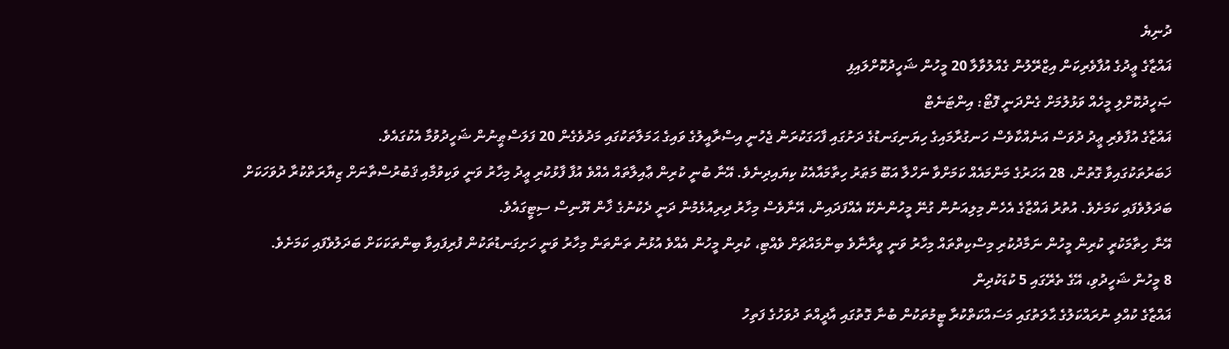ދުނިޔެ
ޣައްޒާގެ ޢީދުގެ އުފާވެރިކަން އިޒްރޭލުން ގެއްލުވާލާ 20 މީހުން ޝަހީދުކޮށްލައިފި
ޞަހީދުކޮށްލި މީހެއް ވަޅުލުމަށް ގެންދަނީ ފޮޓޯ: އިންޓަނެޓް
ޣައްޒާގެ އުފާވެރި ޢީދު ދުވަސް އަނެއްކާވެސް ހަނގުރާމައިގެ ހިޔަނިގަނޑުގެ ދަށުގައި ފާހަގަކުރަން ޖެހުނީ އިސްރާއީލުގެ ވައިގެ ޙަމަލާތަކުގައި މަދުވެގެން 20 ފަލަސްޠީނުން ޝަހީދުވުމާ އެކުގައެވެ.
ޚަބަރުތަކުގައިވާ ގޮތުން، 28 އަހަރުގެ މަންމައެއް ކަމަށްވާ ނަހްލާ އަބޫ މަޠަރު ހިތާމައާއެކު ކިޔައިދިނެވެ. އޭނާ ބުނީ ކުރިން ޢާއިލާތައް އެއްވެ އުފާ ފާޅުކުރި ޢީދު މިހާރު ވަނީ ވަކިވުމާއި ޤަބުރުސްތާނަށް ޒިޔާރަތްކުރާ ދުވަހަކަށް ބަދަލުވެފައި ކަމަށެވެ. އުތުރު ޣައްޒާގެ އެހެން މިލިއަނުން ގުނޭ މީހުންނެކޭ އެއްފަދައިން، އޭނާވެސް މިހާރު ދިރިއުޅެމުން ދަނީ ދެކުނުގެ ޚާން ޔޫނިސް ސިޓީގައެވެ.
އޭނާ ހިތާމަކުރީ ކުރިން މީހުން ނަމާދުކުރި މިސްކިތްތައް މިހާރު ވަނީ ވީރާނާވެ ބިންމައްޗަށް ވެއްޓި، ކުރިން މީހުން އެއްވެ އުޅުނު ތަންތަން މިހާރު ވަނީ ހަށިގަނޑުތަކުން ފުރިފައިވާ ބިންތަކަކަށް ބަދަލުވެފައި ކަމަށެވެ.
8 މީހުން ޝަހީދުވި، އޭގެ ތެރޭގައި 5 ކުޑަކުދިން
ޣައްޒާގެ ކުއްލި ނުރައްކަލުގެ ޙާލަތުގައި މަސައްކަތްކުރާ ޓީމުތަކުން ބުނާ ގޮތުގައި އާދީއްތަ ދުވަހުގެ ފަތިހު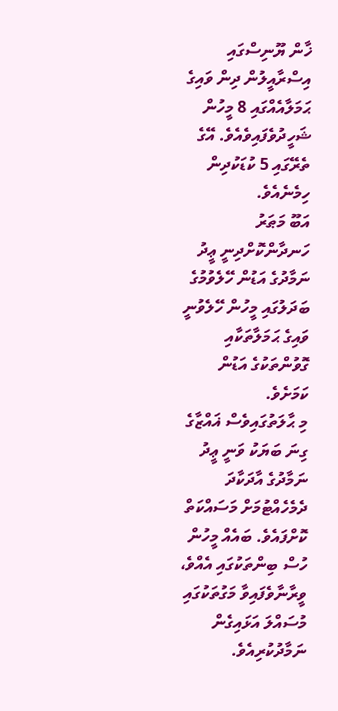ޚާން ޔޫނިސްގައި އިސްރާއީލުން ދިން ވައިގެ ޙަމަލާއެއްގައި 8 މީހުން ޝަހީދުވެފައިވެއެވެ. އޭގެ ތެރޭގައި 5 ކުޑަކުދިން ހިމެނެއެވެ.
އަބޫ މަޠަރު ހަނދާންކޮށްދިނީ ޢީދު ނަމާދުގެ އަޑުން ހޭލެވުމުގެ ބަދަލުގައި މީހުން ހޭލެވުނީ ވައިގެ ޙަމަލާތަކާއި ގޮވުންތަކުގެ އަޑުން ކަމަށެވެ.
މި ޙާލަތުގައިވެސް ޣައްޒާގެ ގިނަ ބަޔަކު ވަނީ ޢީދު ނަމާދުގެ އާދަކާދަ ދެމެހެއްޓުމަށް މަސައްކަތް ކޮށްފައެވެ. ބައެއް މީހުން ހުސް ބިންތަކުގައި އެއްވެ، ވީރާނާވެފައިވާ މަގުތަކުގައި މުސައްލަ އަޅައިގެން ނަމާދުކުރިއެވެ.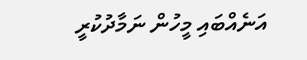އަނެއްބައި މީހުން ނަމާދުކުރީ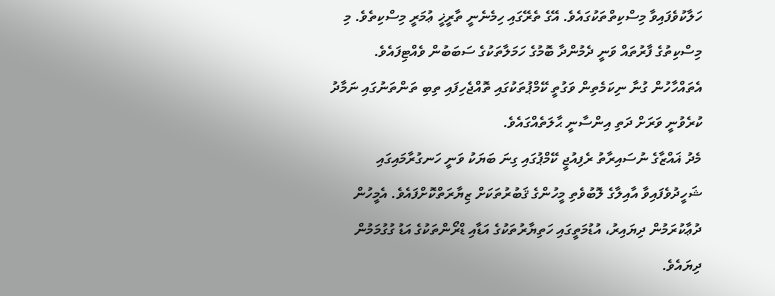ހަލާކުވެފައިވާ މިސްކިތްތަކުގައެވެ. އޭގެ ތެރޭގައި ހިމެނެނީ ތާރީޚީ ޢުމަރީ މިސްކިތެވެ. މި މިސްކިތުގެ ފާރުތައް ވަނީ ދެމުންދާ ބޮމުގެ ހަމަލާތަކުގެ ސަބަބުން ވެއްޓިފައެވެ.
އެތައްހާހުން ގުނާ ނިކަމެތިން ވަގުތީ ކޭމްޕުތަކުގައި ތޮއްޖެހިފައި ތިބި ތަންތަނުގައި ނަމާދު ކުރެވުނީ ވަރަށް ދަތި އިންސާނީ ޙާލަތެއްގައެވެ.
މެދު ޣައްޒާގެ ނުސައިރާތު ރެފިއުޖީ ކޭމްޕުގައި ގިނަ ބަޔަކު ވަނީ ހަނގުރާމައިގައި ޝަހީދުވެފައިވާ އާއިލާގެ ލޮބުވެތި މީހުންގެ ޤަބުރުތަކަށް ޒިޔާރަތްކޮށްފައެވެ. އެމީހުން ދުޢާކުރަމުން ދިޔައިރު، އުޑުމަތީގައި ހަތިޔާރުތަކުގެ އަޑާއި ޑްރޯންތަކުގެ އަޑު ގުގުމަމުން ދިޔައެވެ.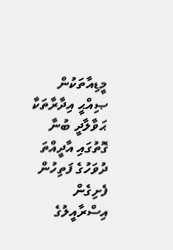މީޑިއާތަކުން ޞިއްޙީ އިދާރާތަކާ ޙަވާލާދީ ބުނާ ގޮތުގައި އާދީއްތަ ދުވަހުގެ ފަތިހުން ފެށިގެން އިސްރާއީލުގެ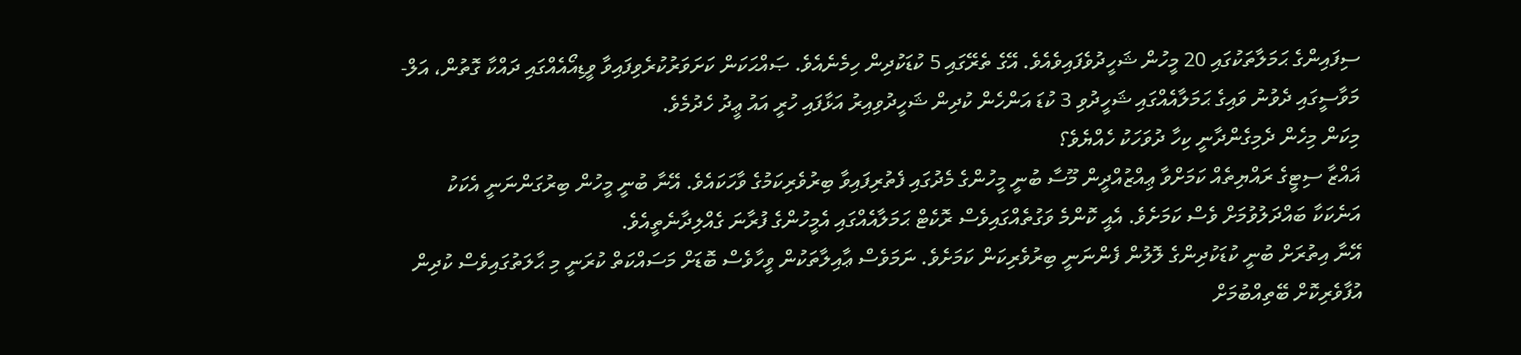ސިފައިންގެ ޙަމަލާތަކުގައި 20 މީހުން ޝަހީދުވެފައިވެއެވެ. އޭގެ ތެރޭގައި 5 ކުޑަކުދިން ހިމެނެއެވެ. ޞައްޙަކަން ކަށަވަރުކުރެވިފައިވާ ވީޑިއޯއެއްގައި ދައްކާ ގޮތުން، އަލް-މަވާސީގައި ދެވުނު ވައިގެ ޙަމަލާއެއްގައި ޝަހީދުވި 3 ކުޑަ އަންހެން ކުދިން ޝަހީދުވިއިރު އަޅާފައި ހުރީ އައު ޢީދު ހެދުމެވެ.
މިކަން މިހެން ދެމިގެންދާނީ ކިހާ ދުވަހަކު ހެއްޔެވެ؟
ޣައްޒާ ސިޓީގެ ރައްޔިތެއް ކަމަށްވާ ޢިއްޒުއްދީން މޫސާ ބުނީ މީހުންގެ މެދުގައި ފެތުރިފައިވާ ބިރުވެރިކަމުގެ ވާހަކައެވެ. އޭނާ ބުނީ މީހުން ބިރުގަންނަނީ އެކަކު އަނެކަކާ ބައްދަލުވުމަށް ވެސް ކަމަށެވެ. އެއީ ކޮންމެ ވަގުތެއްގައިވެސް ރޮކެޓް ޙަމަލާއެއްގައި އެމީހުންގެ ފުރާނަ ގެއްލިދާނެތީއެވެ.
އޭނާ އިތުރަށް ބުނީ ކުޑަކުދިންގެ ލޮލުން ފެންނަނީ ބިރުވެރިކަން ކަމަށެވެ. ނަމަވެސް ޢާއިލާތަކުން ވީހާވެސް ބޮޑަށް މަސައްކަތް ކުރަނީ މި ޙާލަތުގައިވެސް ކުދިން އުފާވެރިކޮށް ބޭތިއްބުމަށް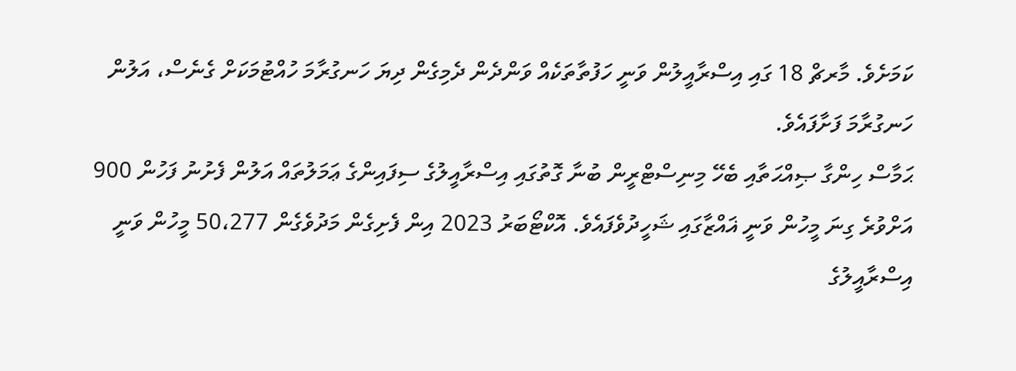ކަމަށެވެ. މާރޗް 18 ގައި އިސްރާއީލުން ވަނީ ހަފުތާތަކެއް ވަންދެން ދެމިގެން ދިޔަ ހަނގުރާމަ ހުއްޓުމަކަށް ގެނެސް، އަލުން ހަނގުރާމަ ފަށާފައެވެ.
ޙަމާސް ހިންގާ ޞިއްޙަތާއި ބެހޭ މިނިސްޓްރީން ބުނާ ގޮތުގައި އިސްރާއީލުގެ ސިފައިންގެ ޢަމަލުތައް އަލުން ފެށުނު ފަހުން 900 އަށްވުރެ ގިނަ މީހުން ވަނީ ޣައްޒާގައި ޝަހީދުވެފައެވެ. އޮކްޓޯބަރު 2023 އިން ފެށިގެން މަދުވެގެން 50،277 މީހުން ވަނީ އިސްރާއީލުގެ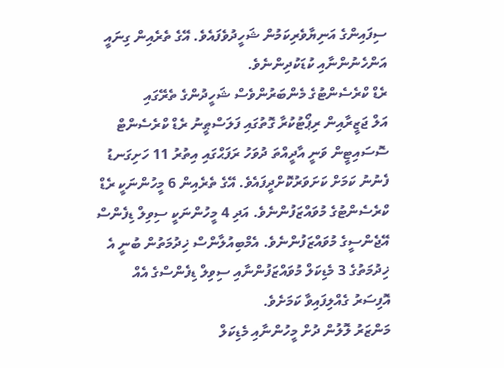ސިފައިންގެ އަނިޔާވެރިކަމުން ޝަހީދުވެފައެވެ. އޭގެ ތެރެއިން ގިނައީ އަންހެނުންނާއި ކުޑަކުދިންނެވެ.
ރެޑް ކްރެސެންޓުގެ މެންބަރުންވެސް ޝަހީދުންގެ ތެރޭގައި
އަލް ޖަޒީރާއިން ރިޕޯޓުކުރާ ގޮތުގައި ފަލަސްޠީނު ރެޑް ކްރެސެންޓް ސޮސައިޓީން ވަނީ އާދީއްތަ ދުވަހު ރަފަޙްގައި އިތުރު 11 ހަށިގަނޑު ފެނުނު ކަމަށް ކަށަވަރުކޮށްދީފައެވެ. އޭގެ ތެރެއިން 6 މީހުންނަކީ ރެޑް ކްރެސެންޓުގެ މުވައްޒަފުންނެވެ. އަދި 4 މީހުންނަކީ ސިވިލް ޑިފެންސް އޭޖެންސީގެ މުވައްޒަފުންނެވެ. އެމްބިއުލާންސް ޚިދުމަތުން ބުނީ އެ ޚިދުމަތުގެ 3 މެޑިކަލް މުވައްޒަފުންނާއި ސިވިލް ޑިފެންސްގެ އެއް އޮފިސަރު ގެއްލިފައިވާ ކަމަށެވެ.
މަންޒަރު ލޮލުން ދުށް މީހުންނާއި މެޑިކަލް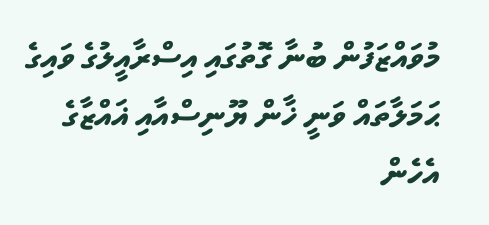މުވައްޒަފުން ބުނާ ގޮތުގައި އިސްރާއީލުގެ ވައިގެ ޙަމަލާތައް ވަނީ ޚާން ޔޫނިސްއާއި ޣައްޒާގެ އެހެން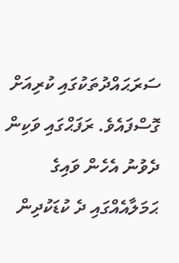ސަރަޙައްދުތަކުގައި ކުރިއަށް ގޮސްފައެވެ. ރަފަޙްގައި ވަކިން ދެވުނު އެހެން ވައިގެ ޙަމަލާއެއްގައި ދެ ކުޑަކުދިން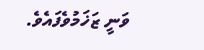ވަނީ ޒަޚަމުވެފައެވެ.